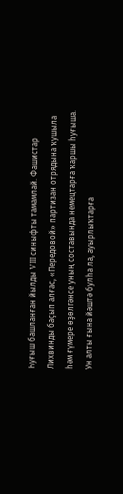Һуғыш башланған йылды VIII синыфты тамамлай. Фашистар Лихвинды баҫып алғас, «Передовой» партизан отрядына ҡушыла һәм ғүмере өҙөлгәнсе уның составында немецтарға ҡаршы һуғыша. Ун алты ғына йәштә булһа ла, ауырлыҡтарға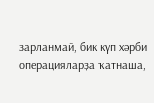зарланмай, бик күп хәрби операцияларҙа ҡатнаша,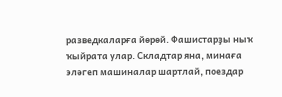разведкаларға йөрөй. Фашистарҙы ныҡ ҡыйрата улар. Складтар яна, минаға эләгеп машиналар шартлай, поездар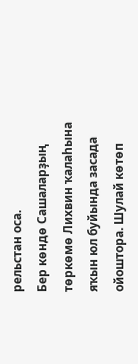рельстан оса.
Бер көндө Сашаларҙың төркөмө Лихвин ҡалаһына яҡын юл буйында засада ойоштора. Шулай көтөп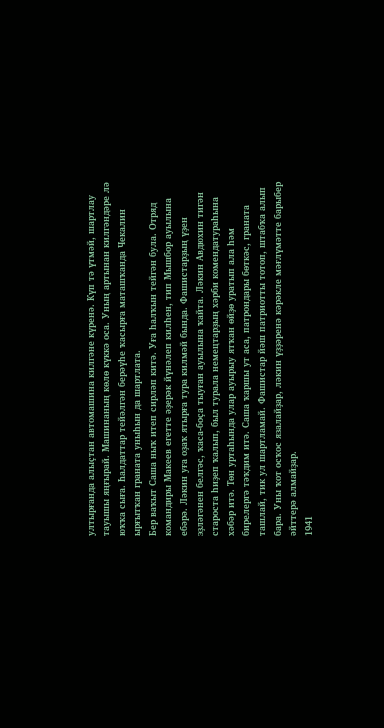ултырғанда алыҫтан автомашина килгәне күренә. Күп тә үтмәй, шартлау тауышы яңғырай. Машинаның көлө күккә оса. Уның артынан килгәндәре лә юҡҡа сыға. Һалдаттар тейәлгән берәүһе ҡасырға маташҡанда Чекалин ырғытҡан граната уныһын да шартлата.
Бер ваҡыт Саша ныҡ итеп сирләп китә. Уға һалҡын тейгән була. Отряд командиры Макеев егетте әҙерәк йүнәлеп килһен, тип Мышбор ауылына ебәрә. Ләкин уға оҙаҡ ятырға тура килмәй бында. Фашистарҙың үҙен эҙләгәнен белгәс, ҡаса-боҫа тыуған ауылына ҡайта. Ләкин Авдюхин тигән староста һиҙеп ҡалып, был турала немецтарҙың хәрби комендатураһына хәбәр итә. Төн уртаһында улар ауырыу ятҡан өйҙө уратып ала һәм бирелергә тәҡдим итә. Саша ҡаршы ут аса, патрондары бөткәс, граната ташлай, тик ул шартламай. Фашистар йәш патриотты тотоп, штабҡа алып бара. Уны ҡот осҡос язалайҙар, ләкин үҙҙәренә кәрәкле мәғлүмәтте барыбер әйттерә алмайҙар.
1941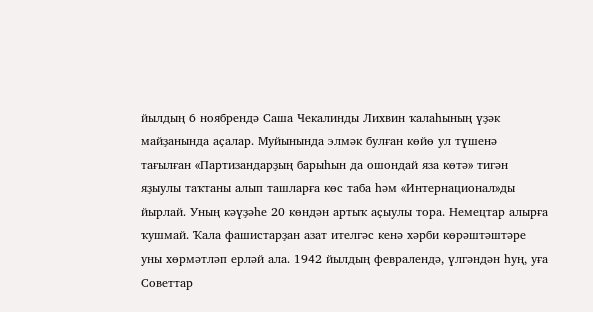йылдың 6 ноябрендә Саша Чекалинды Лихвин ҡалаһының үҙәк майҙанында аҫалар. Муйынында элмәк булған көйө ул түшенә тағылған «Партизандарҙың барыһын да ошондай яза көтә» тигән яҙыулы таҡтаны алып ташларға көс таба һәм «Интернационал»ды йырлай. Уның кәүҙәһе 20 көндән артыҡ аҫыулы тора. Немецтар алырға ҡушмай. Ҡала фашистарҙан азат ителгәс кенә хәрби көрәштәштәре уны хөрмәтләп ерләй ала. 1942 йылдың февралендә, үлгәндән һуң, уға Советтар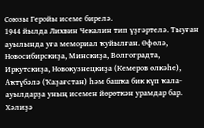Союзы Геройы исеме бирелә.
1944 йылда Лихвин Чекалин тип үҙгәртелә. Тыуған ауылында уға мемориал ҡуйылған. Өфөлә, Новосибирскиҙа, Минскиҙа, Волгоградта, Иркутскиҙа, Новокузнецкиҙа (Кемеров өлкәһе), Аҡтүбәлә (Ҡаҙағстан) һәм башҡа бик күп ҡала-ауылдарҙа уның исемен йөрөткән урамдар бар.
Хәлиҙә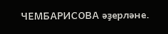ЧЕМБАРИСОВА әҙерләне.